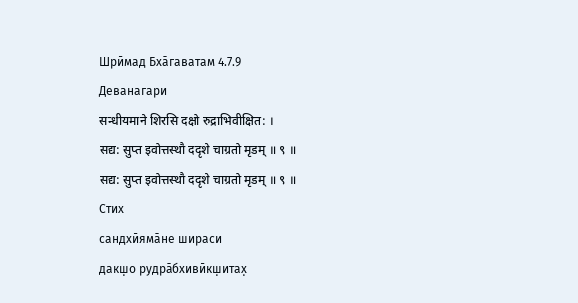Шрӣмад Бха̄гаватам 4.7.9
Деванагари
सन्धीयमाने शिरसि दक्षो रुद्राभिवीक्षित: ।
सद्य: सुप्त इवोत्तस्थौ ददृशे चाग्रतो मृडम् ॥ ९ ॥
सद्य: सुप्त इवोत्तस्थौ ददृशे चाग्रतो मृडम् ॥ ९ ॥
Стих
сандхӣяма̄не шираси
дакш̣о рудра̄бхивӣкш̣итах̣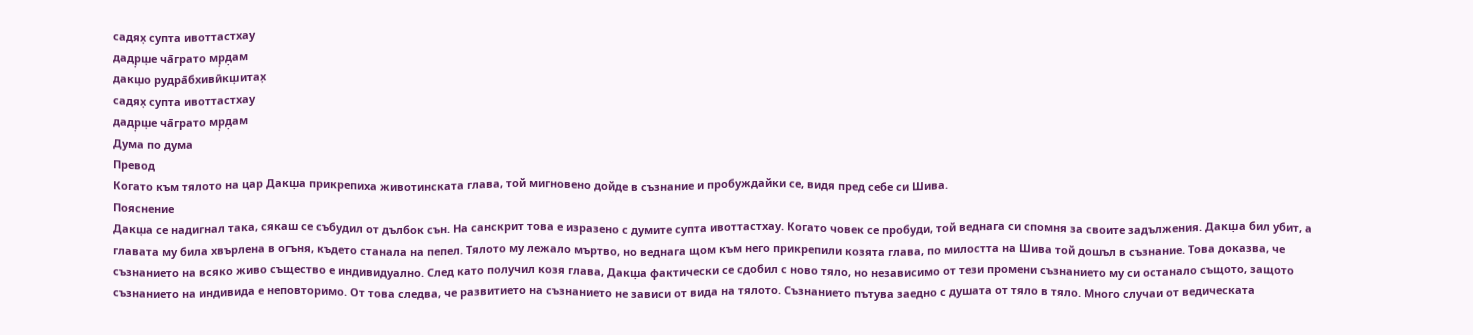садях̣ супта ивоттастхау
дадр̣ш̣е ча̄грато мр̣д̣ам
дакш̣о рудра̄бхивӣкш̣итах̣
садях̣ супта ивоттастхау
дадр̣ш̣е ча̄грато мр̣д̣ам
Дума по дума
Превод
Когато към тялото на цар Дакш̣а прикрепиха животинската глава, той мигновено дойде в съзнание и пробуждайки се, видя пред себе си Шива.
Пояснение
Дакш̣а се надигнал така, сякаш се събудил от дълбок сън. На санскрит това е изразено с думите супта ивоттастхау. Когато човек се пробуди, той веднага си спомня за своите задължения. Дакш̣а бил убит, а главата му била хвърлена в огъня, където станала на пепел. Тялото му лежало мъртво, но веднага щом към него прикрепили козята глава, по милостта на Шива той дошъл в съзнание. Това доказва, че съзнанието на всяко живо същество е индивидуално. След като получил козя глава, Дакш̣а фактически се сдобил с ново тяло, но независимо от тези промени съзнанието му си останало същото, защото съзнанието на индивида е неповторимо. От това следва, че развитието на съзнанието не зависи от вида на тялото. Съзнанието пътува заедно с душата от тяло в тяло. Много случаи от ведическата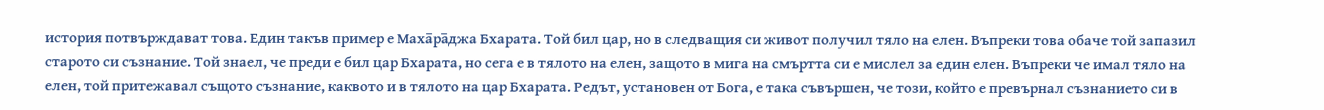история потвърждават това. Един такъв пример е Маха̄ра̄джа Бхарата. Той бил цар, но в следващия си живот получил тяло на елен. Въпреки това обаче той запазил старото си съзнание. Той знаел, че преди е бил цар Бхарата, но сега е в тялото на елен, защото в мига на смъртта си е мислел за един елен. Въпреки че имал тяло на елен, той притежавал същото съзнание, каквото и в тялото на цар Бхарата. Редът, установен от Бога, е така съвършен, че този, който е превърнал съзнанието си в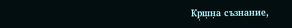Кр̣ш̣н̣а съзнание,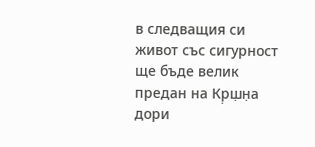в следващия си живот със сигурност ще бъде велик предан на Кр̣ш̣н̣а дори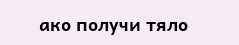ако получи тяло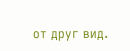от друг вид.